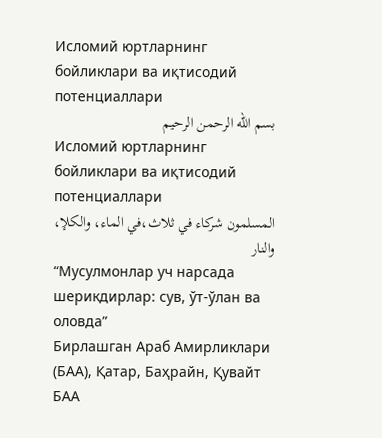Исломий юртларнинг бойликлари ва иқтисодий потенциаллари
بسم الله الرحمن الرحيم
Исломий юртларнинг бойликлари ва иқтисодий потенциаллари
المسلمون شركاء في ثلاث،في الماء، والكلإ، والنار
“Мусулмонлар уч нарсада шерикдирлар: сув, ўт-ўлан ва оловда”
Бирлашган Араб Амирликлари (БАА), Қатар, Баҳрайн, Қувайт
БАА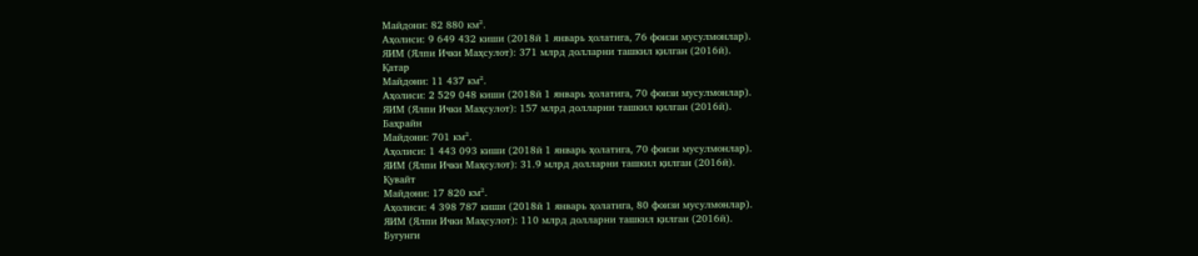Майдони: 82 880 км².
Аҳолиси: 9 649 432 киши (2018й 1 январь ҳолатига, 76 фоизи мусулмонлар).
ЯИМ (Ялпи Ички Маҳсулот): 371 млрд долларни ташкил қилган (2016й).
Қатар
Майдони: 11 437 км².
Аҳолиси: 2 529 048 киши (2018й 1 январь ҳолатига, 70 фоизи мусулмонлар).
ЯИМ (Ялпи Ички Маҳсулот): 157 млрд долларни ташкил қилган (2016й).
Баҳрайн
Майдони: 701 км².
Аҳолиси: 1 443 093 киши (2018й 1 январь ҳолатига, 70 фоизи мусулмонлар).
ЯИМ (Ялпи Ички Маҳсулот): 31.9 млрд долларни ташкил қилган (2016й).
Қувайт
Майдони: 17 820 км².
Аҳолиси: 4 398 787 киши (2018й 1 январь ҳолатига, 80 фоизи мусулмонлар).
ЯИМ (Ялпи Ички Маҳсулот): 110 млрд долларни ташкил қилган (2016й).
Бугунги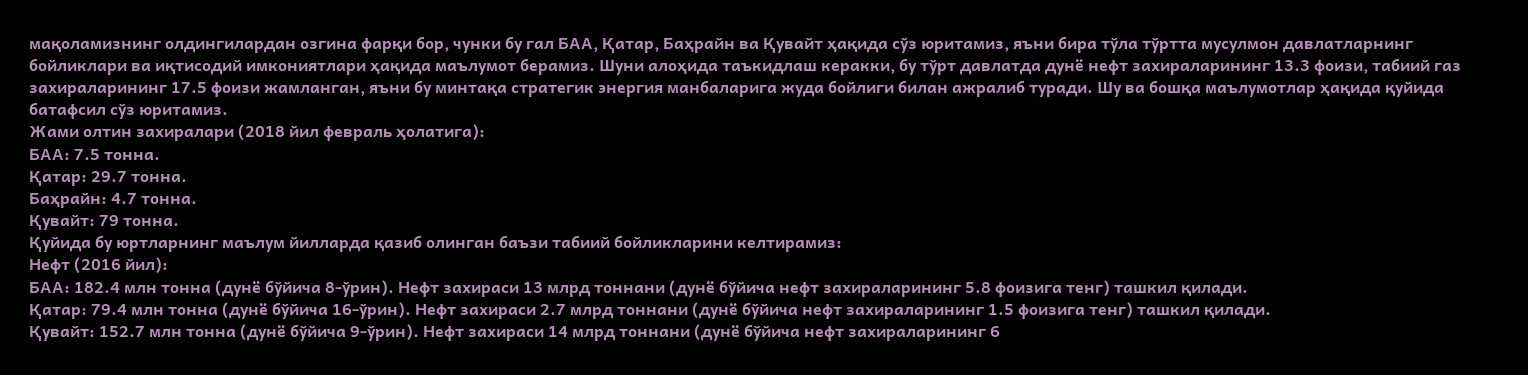мақоламизнинг олдингилардан озгина фарқи бор, чунки бу гал БАА, Қатар, Баҳрайн ва Қувайт ҳақида сўз юритамиз, яъни бира тўла тўртта мусулмон давлатларнинг бойликлари ва иқтисодий имкониятлари ҳақида маълумот берамиз. Шуни алоҳида таъкидлаш керакки, бу тўрт давлатда дунё нефт захираларининг 13.3 фоизи, табиий газ захираларининг 17.5 фоизи жамланган, яъни бу минтақа стратегик энергия манбаларига жуда бойлиги билан ажралиб туради. Шу ва бошқа маълумотлар ҳақида қуйида батафсил сўз юритамиз.
Жами олтин захиралари (2018 йил февраль ҳолатига):
БАА: 7.5 тонна.
Қатар: 29.7 тонна.
Баҳрайн: 4.7 тонна.
Қувайт: 79 тонна.
Қуйида бу юртларнинг маълум йилларда қазиб олинган баъзи табиий бойликларини келтирамиз:
Нефт (2016 йил):
БАА: 182.4 млн тонна (дунё бўйича 8-ўрин). Нефт захираси 13 млрд тоннани (дунё бўйича нефт захираларининг 5.8 фоизига тенг) ташкил қилади.
Қатар: 79.4 млн тонна (дунё бўйича 16-ўрин). Нефт захираси 2.7 млрд тоннани (дунё бўйича нефт захираларининг 1.5 фоизига тенг) ташкил қилади.
Қувайт: 152.7 млн тонна (дунё бўйича 9-ўрин). Нефт захираси 14 млрд тоннани (дунё бўйича нефт захираларининг 6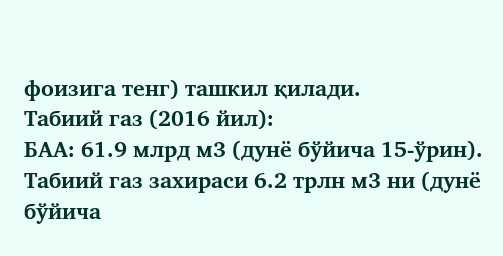фоизига тенг) ташкил қилади.
Табиий газ (2016 йил):
БАА: 61.9 млрд м3 (дунё бўйича 15-ўрин). Табиий газ захираси 6.2 трлн м3 ни (дунё бўйича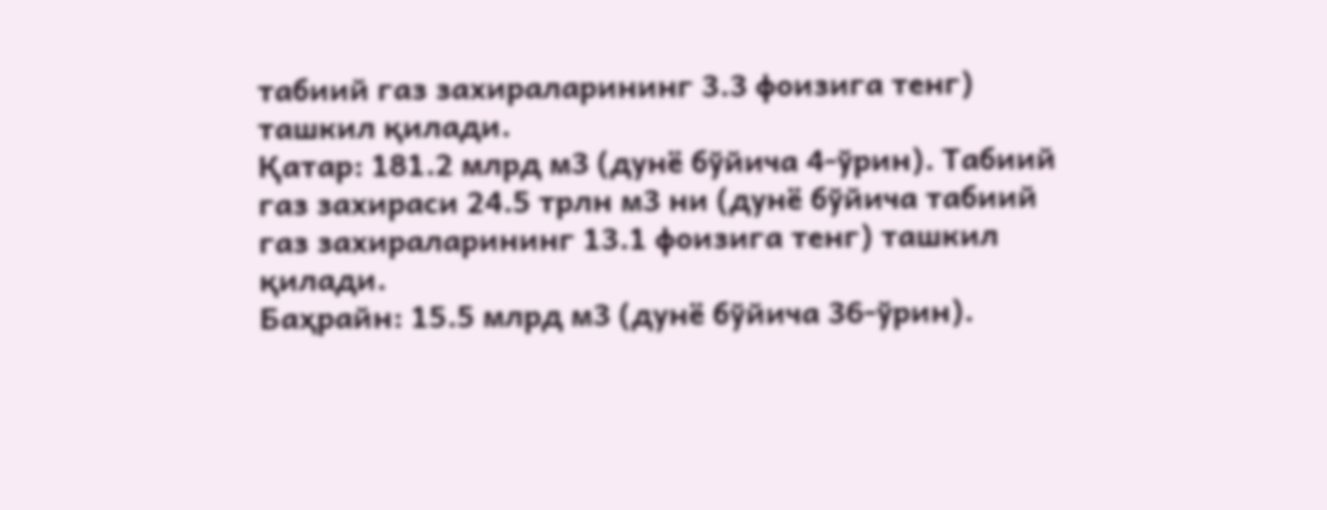табиий газ захираларининг 3.3 фоизига тенг) ташкил қилади.
Қатар: 181.2 млрд м3 (дунё бўйича 4-ўрин). Табиий газ захираси 24.5 трлн м3 ни (дунё бўйича табиий газ захираларининг 13.1 фоизига тенг) ташкил қилади.
Баҳрайн: 15.5 млрд м3 (дунё бўйича 36-ўрин).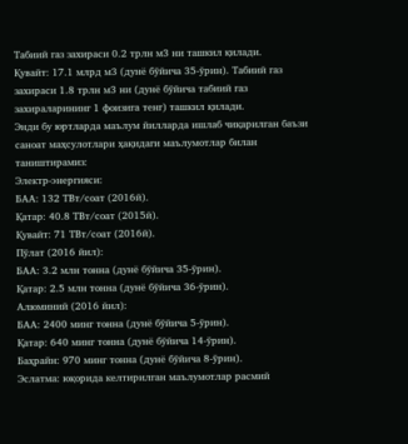Табиий газ захираси 0.2 трлн м3 ни ташкил қилади.
Қувайт: 17.1 млрд м3 (дунё бўйича 35-ўрин). Табиий газ захираси 1.8 трлн м3 ни (дунё бўйича табиий газ захираларининг 1 фоизига тенг) ташкил қилади.
Энди бу юртларда маълум йилларда ишлаб чиқарилган баъзи саноат маҳсулотлари ҳақидаги маълумотлар билан таништирамиз:
Электр-энергияси:
БАА: 132 ТВт/соат (2016й).
Қатар: 40.8 ТВт/соат (2015й).
Қувайт: 71 ТВт/соат (2016й).
Пўлат (2016 йил):
БАА: 3.2 млн тонна (дунё бўйича 35-ўрин).
Қатар: 2.5 млн тонна (дунё бўйича 36-ўрин).
Алюминий (2016 йил):
БАА: 2400 минг тонна (дунё бўйича 5-ўрин).
Қатар: 640 минг тонна (дунё бўйича 14-ўрин).
Баҳрайн: 970 минг тонна (дунё бўйича 8-ўрин).
Эслатма: юқорида келтирилган маълумотлар расмий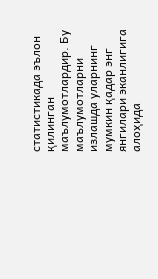статистикада эълон қилинган маълумотлардир. Бу маълумотларни излашда уларнинг мумкин қадар энг янгилари эканлигига алоҳида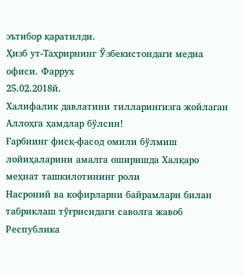эътибор қаратилди.
Ҳизб ут-Таҳрирнинг Ўзбекистондаги медиа офиси. Фаррух
25.02.2018й.
Халифалик давлатини тилларингизга жойлаган Аллоҳга ҳамдлар бўлсин!
Ғарбнинг фисқ-фасод омили бўлмиш лойиҳаларини амалга оширишда Халқаро меҳнат ташкилотининг роли
Насроний ва кофирларни байрамлари билан табриклаш тўғрисидаги саволга жавоб
Республика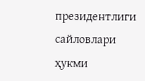президентлиги сайловлари ҳукми